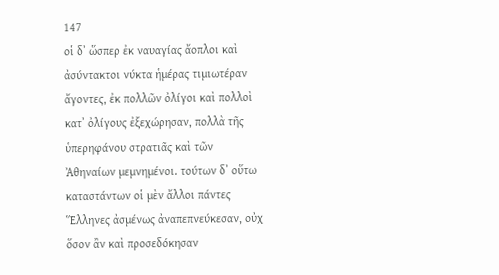147
οἱ δʼ ὥσπερ ἐκ ναυαγίας ἄοπλοι καὶ ἀσύντακτοι νύκτα ἡμέρας τιμιωτέραν ἄγοντες, ἐκ πολλῶν ὀλίγοι καὶ πολλοὶ κατʼ ὀλίγους ἐξεχώρησαν, πολλὰ τῆς ὑπερηφάνου στρατιᾶς καὶ τῶν Ἀθηναίων μεμνημένοι. τούτων δʼ οὕτω καταστάντων οἱ μὲν ἄλλοι πάντες Ἕλληνες ἀσμένως ἀναπεπνεύκεσαν, οὐχ ὅσον ἂν καὶ προσεδόκησαν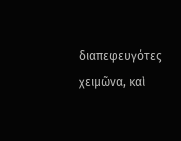διαπεφευγότες χειμῶνα, καὶ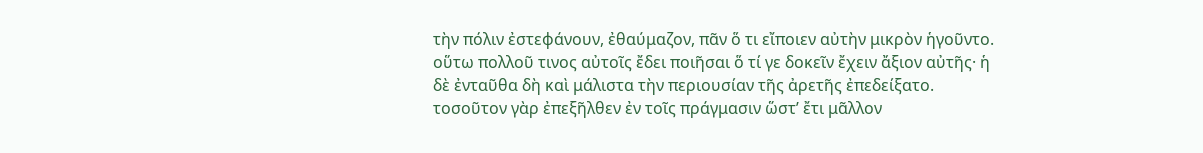τὴν πόλιν ἐστεφάνουν, ἐθαύμαζον, πᾶν ὅ τι εἴποιεν αὐτὴν μικρὸν ἡγοῦντο. οὕτω πολλοῦ τινος αὐτοῖς ἔδει ποιῆσαι ὅ τί γε δοκεῖν ἔχειν ἄξιον αὐτῆς· ἡ δὲ ἐνταῦθα δὴ καὶ μάλιστα τὴν περιουσίαν τῆς ἀρετῆς ἐπεδείξατο. τοσοῦτον γὰρ ἐπεξῆλθεν ἐν τοῖς πράγμασιν ὥστʼ ἔτι μᾶλλον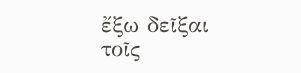ἔξω δεῖξαι τοῖς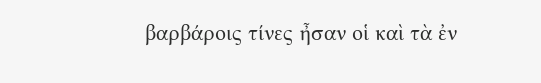βαρβάροις τίνες ἦσαν οἱ καὶ τὰ ἐν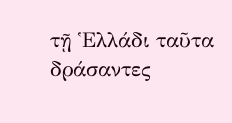τῇ Ἑλλάδι ταῦτα δράσαντες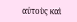αὐτοὺς καὶ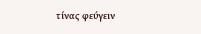τίνας φεύγειν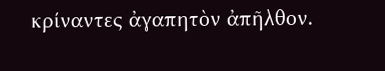κρίναντες ἀγαπητὸν ἀπῆλθον.